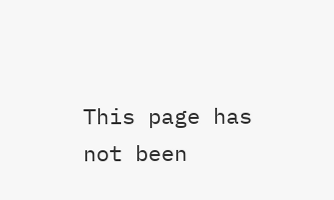This page has not been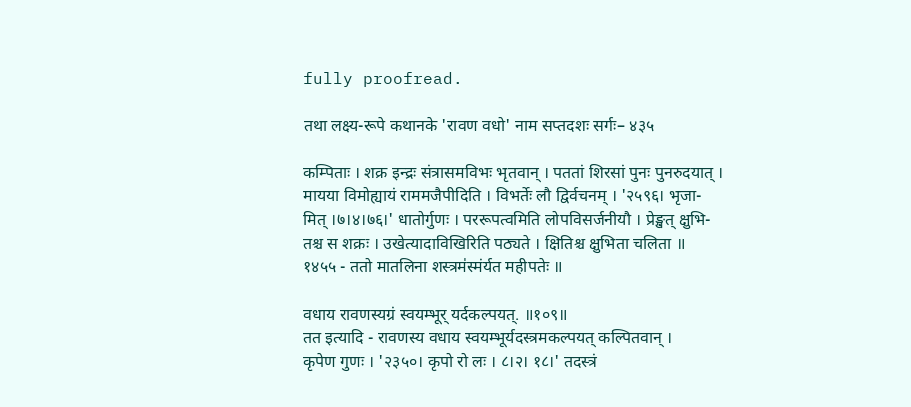fully proofread.

तथा लक्ष्य-रूपे कथानके 'रावण वधो' नाम सप्तदशः सर्गः– ४३५

कम्पिताः । शक्र इन्द्रः संत्रासमविभः भृतवान् । पततां शिरसां पुनः पुनरुदयात् ।
मायया विमोह्यायं राममजैपीदिति । विभर्तेः लौ द्विर्वचनम् । '२५९६। भृजा-
मित् ।७।४।७६।' धातोर्गुणः । पररूपत्वमिति लोपविसर्जनीयौ । प्रेङ्खत् क्षुभि-
तश्च स शक्रः । उखेत्यादाविखिरिति पठ्यते । क्षितिश्च क्षुभिता चलिता ॥
१४५५ - ततो मातलिना शस्त्रम॑स्मंर्यत महीपतेः ॥

वधाय रावणस्यग्रं स्वयम्भूर् यर्दकल्पयत्. ॥१०९॥
तत इत्यादि - रावणस्य वधाय स्वयम्भूर्यदस्त्रमकल्पयत् कल्पितवान् ।
कृपेण गुणः । '२३५०। कृपो रो लः । ८।२। १८।' तदस्त्रं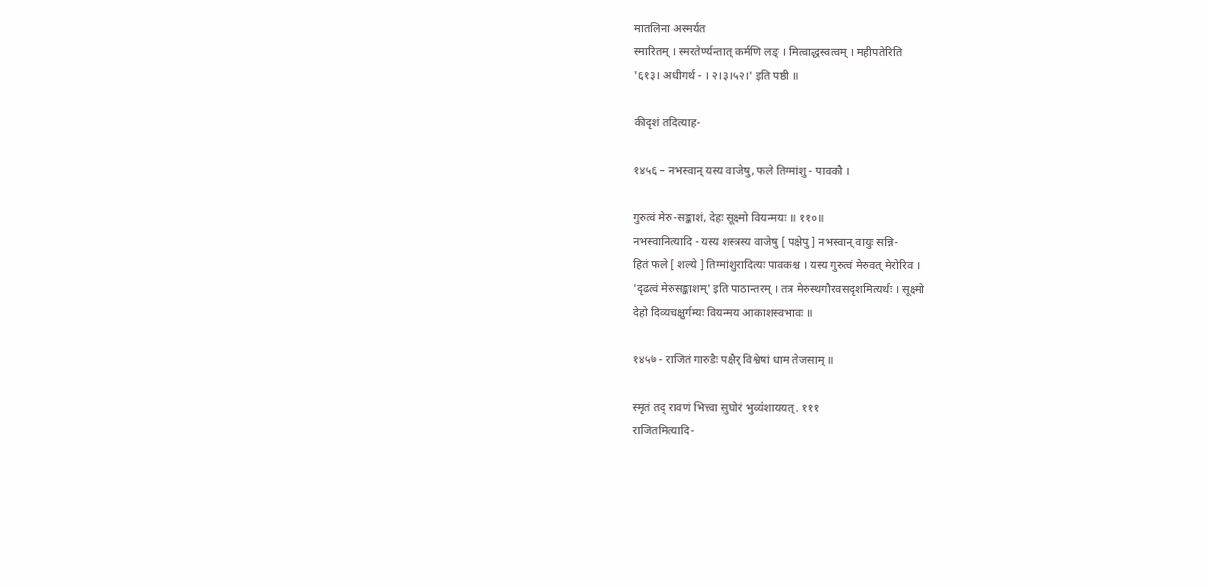मातलिना अस्मर्यत
स्मारितम् । स्मरतेर्ण्यन्तात् कर्मणि लङ् । मित्वाद्धस्वत्वम् । महीपतेरिति
'६१३। अधीगर्थ - । २।३।५२।' इति पष्ठी ॥

कीदृशं तदित्याह-

१४५६ – नभस्वान् यस्य वाजेषु, फले तिग्मांशु - पावकौ ।

गुरुत्वं मेरु-सङ्काशं, देहः सूक्ष्मो वियन्मयः ॥ ११०॥
नभस्वानित्यादि - यस्य शस्त्रस्य वाजेषु [ पक्षेपु ] नभस्वान् वायुः सन्नि-
हितं फले [ शल्ये ] तिग्मांशुरादित्यः पावकश्च । यस्य गुरुत्वं मेरुवत् मेरोरिव ।
'दृढत्वं मेरुसङ्काशम्' इति पाठान्तरम् । तत्र मेरुस्थगौरवसदृशमित्यर्थः । सूक्ष्मो
देहो दिव्यचक्षुर्गम्यः वियन्मय आकाशस्वभावः ॥

१४५७ - राजितं गारुडैः पक्षैर् विश्वेषां धाम तेजसाम् ॥

स्मृतं तद् रावणं भित्त्वा सुघोरं भुव्य॑शाययत्. १११
राजितमित्यादि-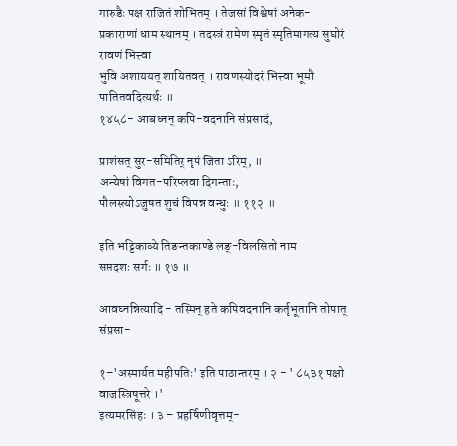गारुडैः पक्ष राजितं शोभितम् । तेजसां विश्वेषां अनेक-
प्रकाराणां धाम स्थानम् । तदस्त्रं रामेण स्मृतं स्मृतिमागत्य सुघोरं रावणं भित्त्वा
भुवि अशाययत् शायितवत् । रावणस्योदरं भित्त्वा भूमौ पातितवदित्यर्थः ॥
१४५८- आबध्नन् कपि-वदनानि संप्रसादं,

प्राशंसत् सुर-समितिर् नृपं जिता ऽरिम्, ॥
अन्येषां विगत-परिप्लवा दिगन्ताः,
पौलस्त्योऽजुषत शुचं विपन्न वन्धुः ॥ ११२ ॥

इति भट्टिकाव्ये तिङन्तकाण्डे लङ्-विलसितो नाम
सप्तदशः सर्गः ॥ १७ ॥

आवघ्नन्नित्यादि - तस्मिन् हते कपिवदनानि कर्तृभूतानि तोपात् संप्रसा-

१–'अस्मार्यत महीपतिः' इति पाठान्तरम् । २ - ' ८५३१ पक्षो वाजस्त्रिषूत्तरे ।'
इत्यमरसिंहः । ३ – प्रहर्षिणीवृत्तम्-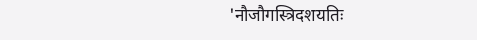'नौजौगस्त्रिदशयतिः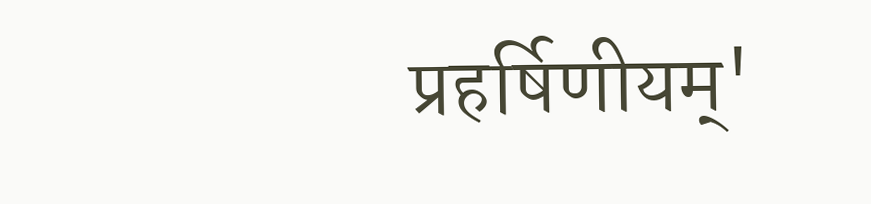प्रहर्षिणीयम्'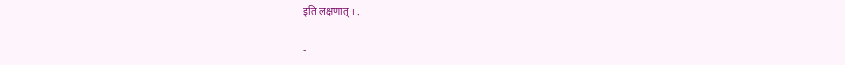इति लक्षणात् । .

-